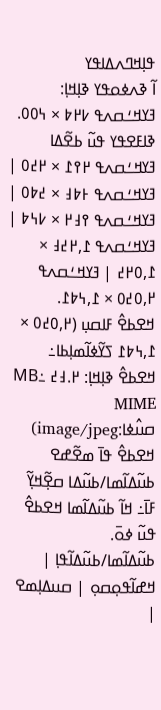ߟߊ߲ߞߣߍߡߊߟߌ
ߊ߬ ߢߍߦߋߟߌ ߢߊ߲ߞߊ߲: ߔߌߞߑߛߍߟ ߇߂߈ × ߆߀߀. ߢߊߓߐߟߌ ߟߎ߬ ߕߐ߬ߡߊ ߔߌߞߑߛߍߟ ߂߉߁ × ߂߄߀ | ߔߌߞߑߛߍߟ ߅߈߃ × ߄߈߀ | ߔߌߞߑߛߍߟ ߉߃߂ × ߇߆߈ | ߔߌߞߑߛߍߟ ߁,߂߄߃ × ߁,߀߂߄ | ߔߌߞߑߛߍߟ ߂,߀߄߀ × ߁,߆߈߁.
ߞߐߕߐ߮ ߓߊߛߎ߲ (߂,߀߄߀ × ߁,߆߈߁ ߖߌ߬ߦߊ߬ߘߊ߲ߕߊ߸ ߞߐߕߐ߮ ߢߊ߲ߞߊ߲: ߂.߃߄ MB߸ MIME ߛߎ߮ߦߊ:image/jpeg)
ߞߐߕߐ߮ ߟߊ߫ ߘߐ߬ߝߐ
ߕߎ߬ߡߊ߬ߘߊ/ߕߎ߬ߡߊ ߛߐ߲߬ߞߌ߲߬ ߓߊ߫߸ ߞߊ߬ ߕߎ߬ߡߊ߬ߘߊ ߞߐߕߐ߮ ߟߎ߬ ߦߋ߫.
ߕߎ߬ߡߊ߬ߘߊ/ߕߎ߬ߡߊ߬ߟߊ߲ | ߞߝߊ߬ߟߋ߲ߛߋ߲ | ߛߎߡߊ߲ߘߐ |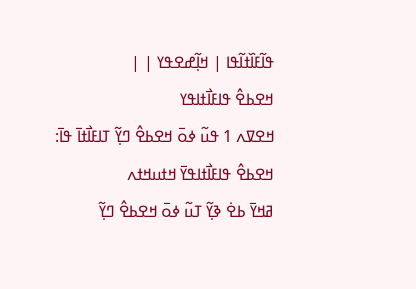ߟߊ߬ߓߊ߰ߙߊ߬ߟߊ | ߞߊ߲߬ߝߐߟߌ | |
ߞߐߕߐ߮ ߟߊߓߊ߯ߙߊߟߌ
ߞߐߜߍ 1 ߟߎ߬ ߦߋ߫ ߞߐߕߐ߮ ߣߌ߲߬ ߠߊߓߊ߯ߙߊ߫ ߟߊ߫:
ߞߐߕߐ߮ ߟߊߓߊ߯ߙߊߟߌ߫ ߞߙߎߞߙߍ
ߥߞߌ߫ ߕߐ߭ ߢߌ߲߬ ߠߎ߬ ߦߋ߫ ߞߐߕߐ߮ ߣߌ߲߬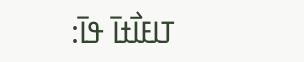ߠߊߓߊ߯ߙߊ߫ ߟߊ߫: